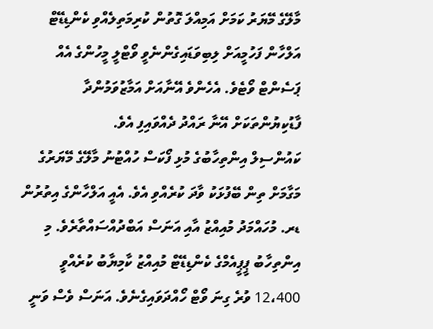މާލޭގެ މޭޔަރު ކަމަށް އަމިއްލަ ގޮތުން ކުރިމަތިލެއްވި ކެންޑިޑޭޓް އަލްހާން ފަހުމީއަށް ލިބިވަޑައިގެންނެވީ ވޯޓްލީ މީހުންގެ އެއް ޕަސެންޓް ވޯޓެވެ. އެހެންވެ އޭނާއަށް އަމާޒުވަމުންދާ ފާޑުކިޔުންތަކަށް އޭނާ ރައްދު ދެއްވައިފި އެވެ.
ކައުންސިލް އިންތިހާބުގެ މުޅި ފޯކަސް ހުއްޓުނު މާލޭގެ މޭޔަރުގެ މަގާމަށް ތިން ބޭފުޅަކު ވާދަ ކުރެއްވި އެވެ. އެއީ އަލްހާންގެ އިތުރުން ޑރ. މުހައްމަދު މުއިއްޒު އާއި އަނަސް އަބްދުއްސައްތާރެވެ. މި އިންތިހާބު ޕީޕީއެމްގެ ކެންޑިޑޭޓް މުއިއްޒު ކާމިޔާބު ކުރެއްވީ 12،400 ވުރެ ގިނަ ވޯޓް ހޯއްދަވައިގެނެވެ. އަނަސް ވެސް ވަނީ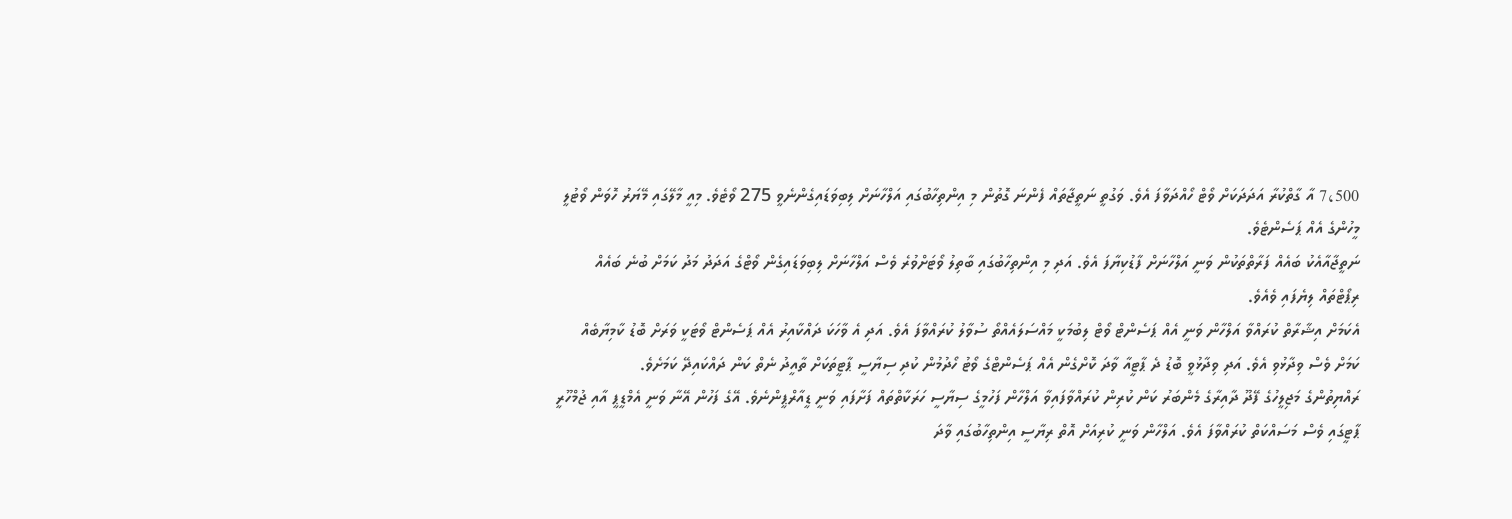7،500 އާ ގާތްކުރާ އަދަދަކަށް ވޯޓް ހޯއްދަވާފަ އެވެ. ވަގުތީ ނަތީޖާތައް ފެންނަ ގޮތުން މި އިންތިހާބުގައި އަލްހާނަށް ލިބިވަޑައިގެންނެވީ 275 ވޯޓެވެ. މިއީ މާލޭގައި މޭޔަރު ހޮވަން ވޯޓުލީ މީހުންގެ އެއް ޕަސެންޓެވެ.
ނަތީޖާއާއެކު ބައެއް ފަރާތްތަކުން ވަނީ އަލްހާނަށް ފާޑުކިޔާފަ އެވެ. އަދި މި އިންތިހާބުގައި ބާތިލު ވޯޓަށްވުރެ ވެސް އަލްހާނަށް ލިބިވަޑައިގެން ވޯޓްގެ އަދަދު މަދު ކަމަށް ބުނެ ބައެއް ރިޕޯޓްތައް ލިޔެފައި ވެއެވެ.
އެކަމަށް އިޝާރާތް ކުރައްވާ އަލްހާން ވަނީ އެއް ޕަސެންޓް ވޯޓް ލިބުމަކީ މައްސަލައެއްތޯ ސުވާލު ކުރައްވާފަ އެވެ. އަދި އެ ވާހަކަ ދައްކާއިރު އެއް ޕަސެންޓް ވޯޓަކީ ވަރަށް ބޮޑު ކާމިޔާބެއް ކަމަށް ވެސް ވިދާޅުވި އެވެ. އަދި ވިދާޅުވީ ބޮޑު ދެ ޕާޓީއާ ވާދަ ކޮށްގެން އެއް ޕަސެންޓްގެ ވޯޓު ހޯދުމުން ކުދި ސިޔާސީ ޕާޓީތަކަށް ތާއީދު ނެތް ކަން ދައްކައިދޭ ކަމަށެވެ.
ރައްޔިތުންގެ މަޖިލީހުގެ ފޭދޫ ދާއިރާގެ މެންބަރު ކަން ކުރިން ކުރައްވާފައިވާ އަލްހާން ފަހުމީގެ ސިޔާސީ ހަރަކާތްތައް ފަށާފައި ވަނީ ޑީއާރްޕީންނެވެ. އޭގެ ފަހުން އޭނާ ވަނީ އެމްޑީޕީ އާއި ޖުމްހޫރީ ޕާޓީގައި ވެސް މަސައްކަތް ކުރައްވާފަ އެވެ. އަލްހާން ވަނީ ކުރިއަށް އޮތް ރިޔާސީ އިންތިހާބުގައި ވާދަ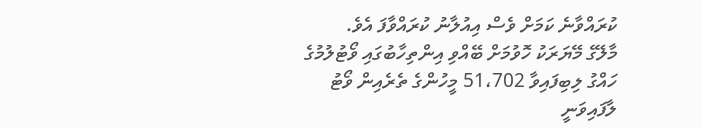ކުރައްވާނެ ކަމަށް ވެސް އިއުލާނު ކުރައްވާފަ އެވެ.
މާލޭގެ މޭޔަރަކު ހޮވުމަށް ބޭއްވި އިންތިހާބުގައި ވޯޓުލުމުގެ ހައްގު ލިބިފައިވާ 51،702 މީހުންގެ ތެރެއިން ވޯޓު ލާފައިވަނީ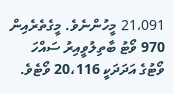21،091 މީހުންނެވެ. މީގެތެރެއިން 970 ވޯޓު ބާތިލުވީއިރު ސައްހަ ވޯޓުގެ އަދަދަކީ 20،116 ވޯޓެވެ.